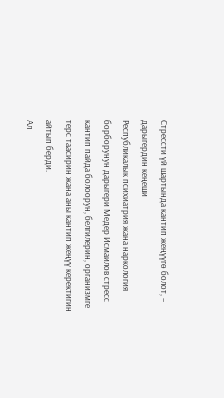Стрессти үй шартында кантип жеңүүгө болот, – дарыгердин кеңеши
Республикалык психиатрия жана наркология борборунун дарыгери Медер Исмаилов стресс кантип пайда болоорун, белгилерин, организмге терс таасирин жана аны кантип жеңүү керектигин айтып берди.
Ал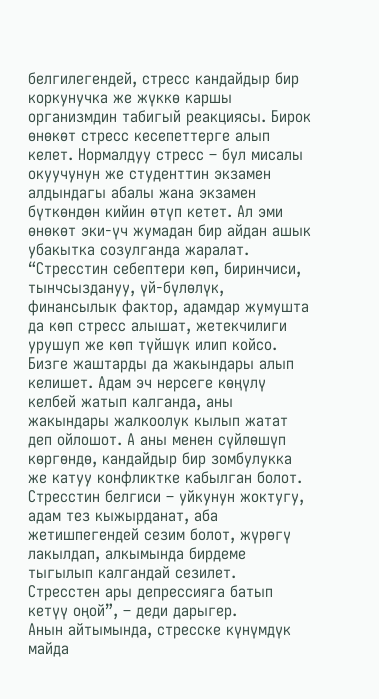белгилегендей, стресс кандайдыр бир коркунучка же жүккө каршы организмдин табигый реакциясы. Бирок өнөкөт стресс кесепеттерге алып келет. Нормалдуу стресс – бул мисалы окуучунун же студенттин экзамен алдындагы абалы жана экзамен бүткөндөн кийин өтүп кетет. Ал эми өнөкөт эки-үч жумадан бир айдан ашык убакытка созулганда жаралат.
“Стресстин себептери көп, биринчиси, тынчсыздануу, үй-бүлөлүк, финансылык фактор, адамдар жумушта да көп стресс алышат, жетекчилиги урушуп же көп түйшүк илип койсо. Бизге жаштарды да жакындары алып келишет. Адам эч нерсеге көңүлү келбей жатып калганда, аны жакындары жалкоолук кылып жатат деп ойлошот. А аны менен сүйлөшүп көргөндө, кандайдыр бир зомбулукка же катуу конфликтке кабылган болот.
Стресстин белгиси – уйкунун жоктугу, адам тез кыжырданат, аба жетишпегендей сезим болот, жүрөгү лакылдап, алкымында бирдеме тыгылып калгандай сезилет. Стресстен ары депрессияга батып кетүү оңой”, – деди дарыгер.
Анын айтымында, стресске күнүмдүк майда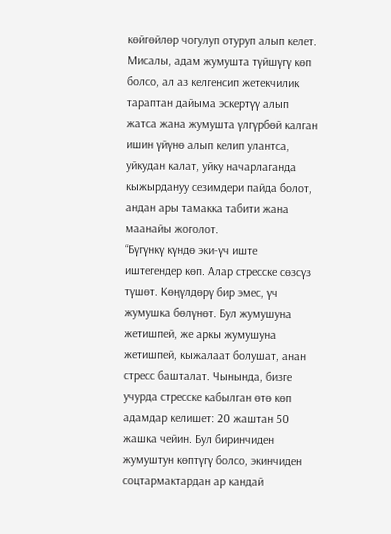көйгөйлөр чогулуп отуруп алып келет. Мисалы, адам жумушта түйшүгү көп болсо, ал аз келгенсип жетекчилик тараптан дайыма эскертүү алып жатса жана жумушта үлгүрбөй калган ишин үйүнө алып келип улантса, уйкудан калат, уйку начарлаганда кыжырдануу сезимдери пайда болот, андан ары тамакка табити жана маанайы жоголот.
“Бүгүнкү күндө эки-үч иште иштегендер көп. Алар стресске сөзсүз түшөт. Көңүлдөрү бир эмес, үч жумушка бөлүнөт. Бул жумушуна жетишпей, же аркы жумушуна жетишпей, кыжалаат болушат, анан стресс башталат. Чынында, бизге учурда стресске кабылган өтө көп адамдар келишет: 20 жаштан 50 жашка чейин. Бул биринчиден жумуштун көптүгү болсо, экинчиден соцтармактардан ар кандай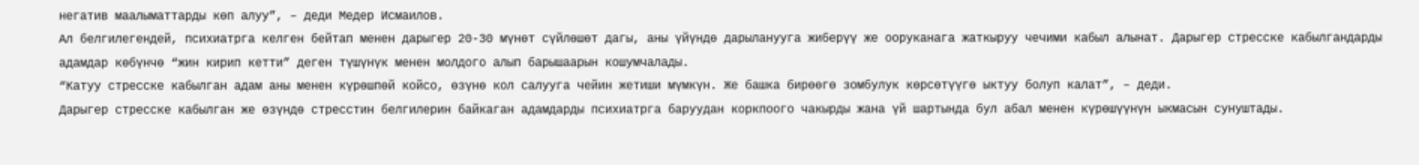негатив маалыматтарды көп алуу”, – деди Медер Исмаилов.
Ал белгилегендей, психиатрга келген бейтап менен дарыгер 20-30 мүнөт сүйлөшөт дагы, аны үйүндө дарыланууга жиберүү же ооруканага жаткыруу чечими кабыл алынат. Дарыгер стресске кабылгандарды адамдар көбүнчө “жин кирип кетти” деген түшүнүк менен молдого алып барышаарын кошумчалады.
“Катуу стресске кабылган адам аны менен күрөшпөй койсо, өзүнө кол салууга чейин жетиши мүмкүн. Же башка бирөөгө зомбулук көрсөтүүгө ыктуу болуп калат”, – деди.
Дарыгер стресске кабылган же өзүндө стресстин белгилерин байкаган адамдарды психиатрга баруудан коркпоого чакырды жана үй шартында бул абал менен күрөшүүнүн ыкмасын сунуштады.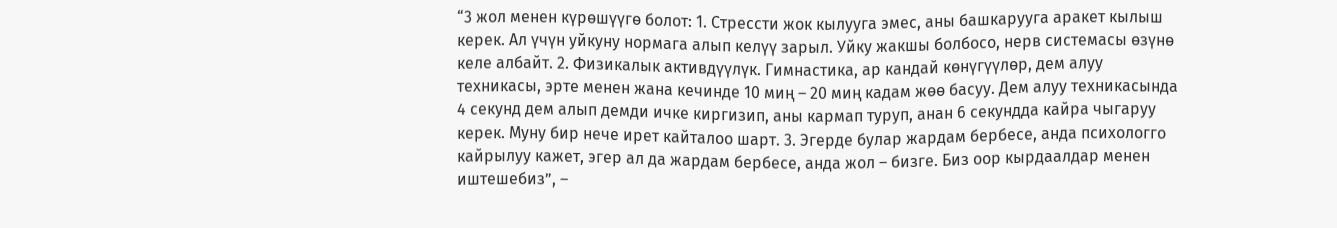“3 жол менен күрөшүүгө болот: 1. Стрессти жок кылууга эмес, аны башкарууга аракет кылыш керек. Ал үчүн уйкуну нормага алып келүү зарыл. Уйку жакшы болбосо, нерв системасы өзүнө келе албайт. 2. Физикалык активдүүлүк. Гимнастика, ар кандай көнүгүүлөр, дем алуу техникасы, эрте менен жана кечинде 10 миң – 20 миң кадам жөө басуу. Дем алуу техникасында 4 секунд дем алып демди ичке киргизип, аны кармап туруп, анан 6 секундда кайра чыгаруу керек. Муну бир нече ирет кайталоо шарт. 3. Эгерде булар жардам бербесе, анда психологго кайрылуу кажет, эгер ал да жардам бербесе, анда жол – бизге. Биз оор кырдаалдар менен иштешебиз”, –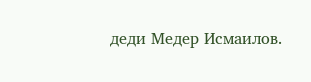деди Медер Исмаилов.